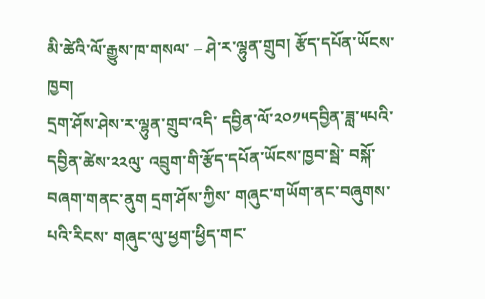མི་ཚེའི་ལོ་རྒྱུས་ཁ་གསལ་ – ཤེ་ར་ལྷུན་གྲུབ། རྩོད་དཔོན་ཡོངས་ཁྱབ།
དྲག་ཤོས་ཤེས་ར་ལྷུན་གྲུབ་འདི་ དབྱིན་ལོ་༢༠༡༥དབྱིན་ཟླ་༥པའི་དབྱིན་ཚེས་༢༢ལུ་ འབྲུག་གི་རྩོད་དཔོན་ཡོངས་ཁྱབ་སྦེ་ བསྐོ་བཞག་གནང་ནུག དྲག་ཤོས་ཀྱིས་ གཞུང་གཡོག་ནང་བཞུགས་པའི་རིངས་ གཞུང་ལུ་ཕྱག་ཕྱིད་གང་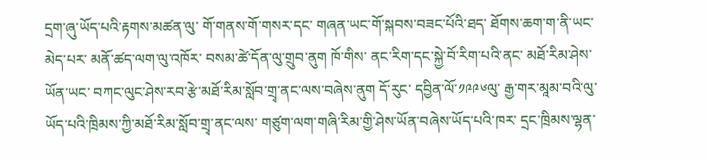དྲག་ཞུ་ཡོད་པའི་རྟགས་མཚན་ལུ་ གོ་གནས་གོ་གསར་དང་ གཞན་ཡང་གོ་སྐབས་བཟང་པོའི་ཐད་ ཐོགས་ཆག་ག་ནི་ཡང་མེད་པར་ མནོ་ཚད་ལག་ལུ་འཁོར་ བསམ་ཚེ་དོན་ལུ་གྲུབ་ནུག ཁོ་གིས་ ནང་རིག་དང་སྐྱེ་བོ་རིག་པའི་ནང་ མཐོ་རིམ་ཤེས་ཡོན་ཡང་ བཀང་ལུང་ཤེས་རབ་རྩེ་མཐོ་རིམ་སློབ་གྲྭ་ནང་ལས་བཞེས་ནུག དོ་རུང་ དབྱིན་ལོ་༡༩༩༦ལུ་ རྒྱ་གར་མཱམ་བའི་ལུ་ཡོད་པའི་ཁྲིམས་ཀྱི་མཐོ་རིམ་སློབ་གྲྭ་ནང་ལས་ གཙུག་ལག་གཞི་རིམ་གྱི་ཤེས་ཡོན་བཞེས་ཡོད་པའི་ཁར་ དྲང་ཁྲིམས་ལྷན་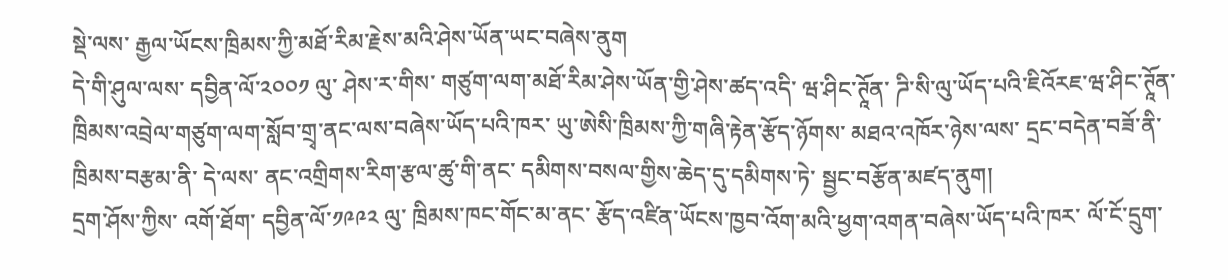སྡེ་ལས་ རྒྱལ་ཡོངས་ཁྲིམས་ཀྱི་མཐོ་རིམ་རྗེས་མའི་ཤེས་ཡོན་ཡང་བཞེས་ནུག
དེ་གི་ཤུལ་ལས་ དབྱིན་ལོ་༢༠༠༡ ལུ་ ཤེས་ར་གིས་ གཙུག་ལག་མཐོ་རིམ་ཤེས་ཡོན་གྱི་ཤེས་ཚད་འདི་ ཝ་ཤིང་ཊཱོན་ ཌི་སི་ལུ་ཡོད་པའི་ཇིའོརཇ་ཝ་ཤིང་ཊཱོན་ཁྲིམས་འབྲེལ་གཙུག་ལག་སློབ་གྲྭ་ནང་ལས་བཞེས་ཡོད་པའི་ཁར་ ཡུ་ཨེསི་ཁྲིམས་ཀྱི་གཞི་རྟེན་རྩོད་ཉོགས་ མཐའ་འཁོར་ཉེས་ལས་ དྲང་བདེན་བཟོ་ནི་ ཁྲིམས་བརྩམ་ནི་ དེ་ལས་ ནང་འགྲིགས་རིག་རྩལ་ཚུ་གི་ནང་ དམིགས་བསལ་གྱིས་ཆེད་དུ་དམིགས་ཏེ་ སྦྱང་བརྩོན་མཛད་ནུག།
དྲག་ཤོས་ཀྱིས་ འགོ་ཐོག་ དབྱིན་ལོ་༡༩༩༢ ལུ་ ཁྲིམས་ཁང་གོང་མ་ནང་ རྩོད་འཛིན་ཡོངས་ཁྱབ་འོག་མའི་ཕྱག་འགན་བཞེས་ཡོད་པའི་ཁར་ ལོ་ངོ་དྲུག་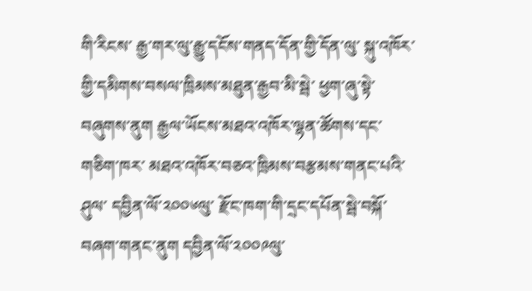གི་རིངས་ རྒྱ་གར་ལུ་རྒྱུ་དངོས་གནད་དོན་གྱི་དོན་ལུ་ སྐུ་འཁོར་གྱི་དམིགས་བསལ་ཁྲིམས་མཐུན་རྒྱབ་མི་སྦེ་ ཕྱག་ཞུ་སྟེ་བཞུགས་ནུག རྒྱལ་ཡོངས་མཐའ་འཁོར་ལྷན་ཚོགས་དང་གཅིག་ཁར་ མཐའ་འཁོར་བཅའ་ཁྲིམས་བརྩམས་གནང་པའི་ཤུལ་ དབྱིན་ལོ་༢༠༠༦ལུ་ རྫོང་ཁག་གི་དྲང་དཔོན་སྦེ་བསྐོ་བཞག་གནང་ནུག དབྱིན་ལོ་༢༠༠༩ལུ་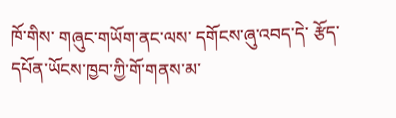ཁོ་གིས་ གཞུང་གཡོག་ནང་ལས་ དགོངས་ཞུ་འབད་དེ་ རྩོད་དཔོན་ཡོངས་ཁྱབ་ཀྱི་གོ་གནས་མ་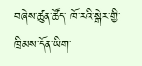བཞེས་ཚུན་ཚོད་ ཁོ་རའི་སྒེར་གྱི་ཁྲིམས་དོན་ཡིག་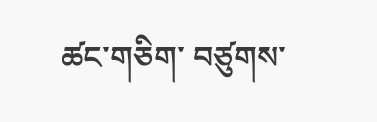ཚང་གཅིག་ བཙུགས་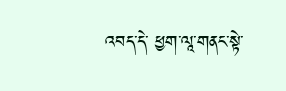འབད་དེ་ ཕྱག་ལཱ་གནང་སྟེ་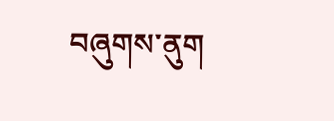བཞུགས་ནུག